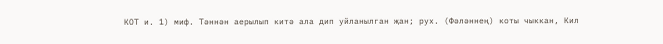КОТ и. 1) миф. Тәннән аерылып китә ала дип уйланылган җан; рух. (Фәләннең) коты чыккан, Кил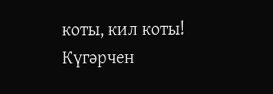коты, кил коты! Күгәрчен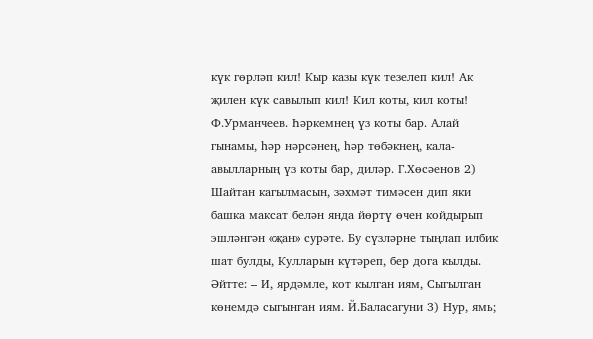күк гөрләп кил! Кыр казы күк тезелеп кил! Ак җилен күк савылып кил! Кил коты, кил коты! Ф.Урманчеев. Һәркемнең үз коты бар. Алай гынамы, һәр нәрсәнең, һәр төбәкнең, кала-авылларның үз коты бар, диләр. Г.Хөсәенов 2) Шайтан кагылмасын, зәхмәт тимәсен дип яки башка максат белән янда йөртү өчен койдырып эшләнгән «җан» сурәте. Бу сүзләрне тыңлап илбик шат булды, Кулларын күтәреп, бер дога кылды. Әйтте: – И, ярдәмле, кот кылган иям, Сыгылган көнемдә сыгынган иям. Й.Баласагуни 3) Нур, ямь;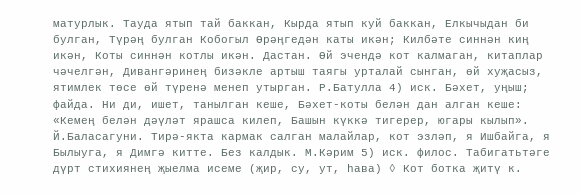матурлык. Тауда ятып тай баккан, Кырда ятып куй баккан, Елкычыдан би булган, Түрәң булган Кобогыл Өрәңгедән каты икән; Килбәте синнән киң икән, Коты синнән котлы икән. Дастан. Өй эчендә кот калмаган, китаплар чәчелгән, Дивангәринең бизәкле артыш таягы урталай сынган, өй хуҗасыз, ятимлек төсе өй түренә менеп утырган. Р.Батулла 4) иск. Бәхет, уңыш; файда. Ни ди, ишет, танылган кеше, Бәхет-коты белән дан алган кеше: «Кемең белән дәүләт ярашса килеп, Башын күккә тигерер, югары кылып». Й.Баласагуни. Тирә-якта кармак салган малайлар, кот эзләп, я Ишбайга, я Былыуга, я Димгә китте. Без калдык. М.Кәрим 5) иск. филос. Табигатьтәге дүрт стихиянең җыелма исеме (җир, су, ут, һава) ◊ Кот ботка җитү к.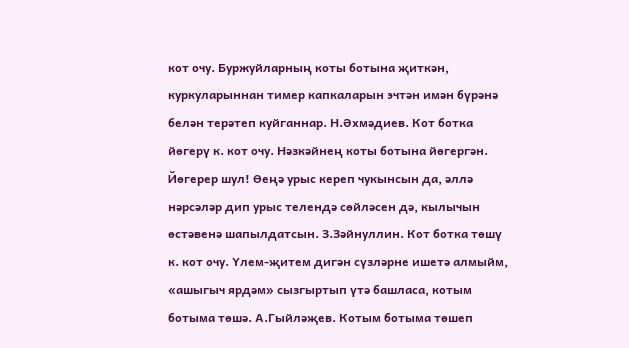кот очу. Буржуйларның коты ботына җиткән, куркуларыннан тимер капкаларын эчтән имән бүрәнә белән терәтеп куйганнар. Н.Әхмәдиев. Кот ботка йөгерү к. кот очу. Нәзкәйнең коты ботына йөгергән. Йөгерер шул! Өеңә урыс кереп чукынсын да, әллә нәрсәләр дип урыс телендә сөйләсен дә, кылычын өстәвенә шапылдатсын. З.Зәйнуллин. Кот ботка төшү к. кот очу. Үлем-җитем дигән сүзләрне ишетә алмыйм, «ашыгыч ярдәм» сызгыртып үтә башласа, котым ботыма төшә. А.Гыйләҗев. Котым ботыма төшеп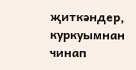җиткәндер, куркуымнан чинап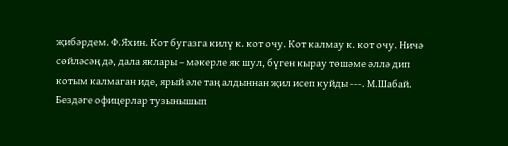җибәрдем. Ф.Яхин. Кот бугазга килү к. кот очу. Кот калмау к. кот очу. Ничә сөйләсәң дә, дала яклары – мәкерле як шул, бүген кырау төшәме әллә дип котым калмаган иде, ярый әле таң алдыннан җил исеп куйды ---. М.Шабай. Бездәге офицерлар тузынышып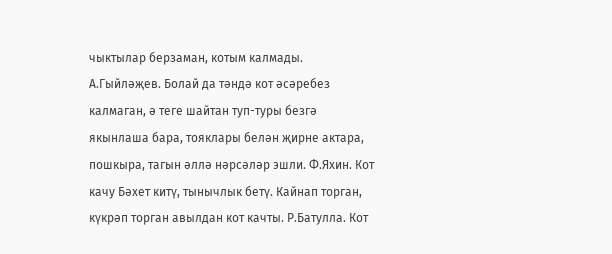чыктылар берзаман, котым калмады. А.Гыйләҗев. Болай да тәндә кот әсәребез калмаган, ә теге шайтан туп-туры безгә якынлаша бара, тояклары белән җирне актара, пошкыра, тагын әллә нәрсәләр эшли. Ф.Яхин. Кот качу Бәхет китү, тынычлык бетү. Кайнап торган, күкрәп торган авылдан кот качты. Р.Батулла. Кот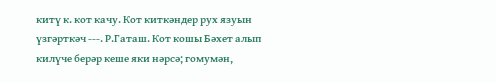китү к. кот качу. Кот киткәндер рух язуын үзгәрткәч ---. Р.Гаташ. Кот кошы Бәхет алып килүче берәр кеше яки нәрсә; гомумән,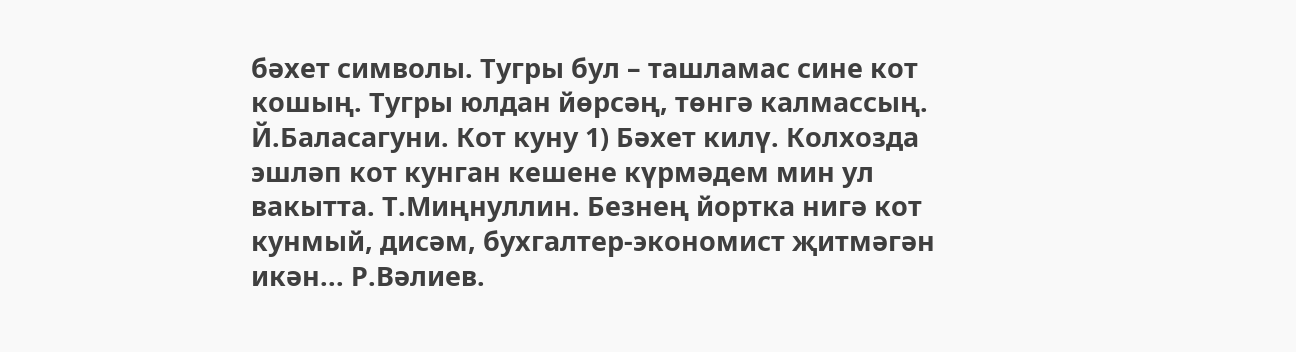бәхет символы. Тугры бул – ташламас сине кот кошың. Тугры юлдан йөрсәң, төнгә калмассың. Й.Баласагуни. Кот куну 1) Бәхет килү. Колхозда эшләп кот кунган кешене күрмәдем мин ул вакытта. Т.Миңнуллин. Безнең йортка нигә кот кунмый, дисәм, бухгалтер-экономист җитмәгән икән... Р.Вәлиев.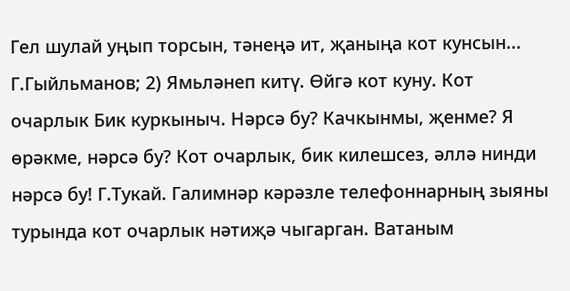Гел шулай уңып торсын, тәнеңә ит, җаныңа кот кунсын... Г.Гыйльманов; 2) Ямьләнеп китү. Өйгә кот куну. Кот очарлык Бик куркыныч. Нәрсә бу? Качкынмы, җенме? Я өрәкме, нәрсә бу? Кот очарлык, бик килешсез, әллә нинди нәрсә бу! Г.Тукай. Галимнәр кәрәзле телефоннарның зыяны турында кот очарлык нәтиҗә чыгарган. Ватаным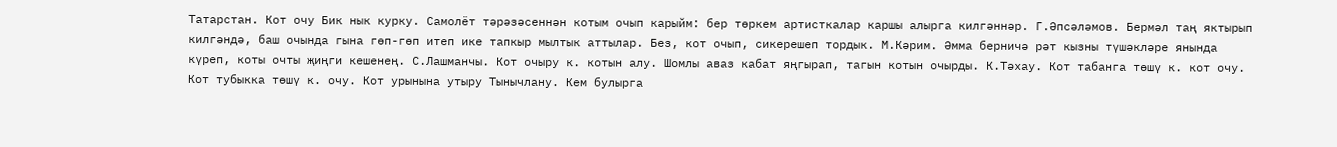Татарстан. Кот очу Бик нык курку. Самолёт тәрәзәсеннән котым очып карыйм: бер төркем артисткалар каршы алырга килгәннәр. Г.Әпсәләмов. Бермәл таң яктырып килгәндә, баш очында гына гөп-гөп итеп ике тапкыр мылтык аттылар. Без, кот очып, сикерешеп тордык. М.Кәрим. Әмма берничә рәт кызны түшәкләре янында күреп, коты очты җиңги кешенең. С.Лашманчы. Кот очыру к. котын алу. Шомлы аваз кабат яңгырап, тагын котын очырды. К.Тәхау. Кот табанга төшү к. кот очу. Кот тубыкка төшү к. очу. Кот урынына утыру Тынычлану. Кем булырга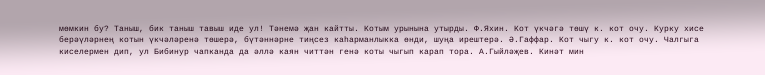мөмкин бу? Таныш, бик таныш тавыш иде ул! Тәнемә җан кайтты. Котым урынына утырды. Ф.Яхин. Кот үкчәгә төшү к. кот очу. Курку хисе берәүләрнең котын үкчәләренә төшерә, бүтәннәрне тиңсез каһарманлыкка өнди, шуңа ирештерә. Ә.Гаффар. Кот чыгу к. кот очу. Чалгыга киселермен дип, ул Бибинур чапканда да әллә каян читтән генә коты чыгып карап тора. А.Гыйләҗев. Кинәт мин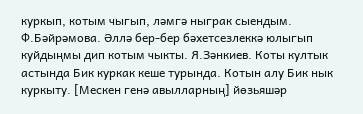куркып, котым чыгып, ләмгә ныграк сыендым. Ф.Бәйрәмова. Әллә бер-бер бәхетсезлеккә юлыгып куйдыңмы дип котым чыкты. Я.Зәнкиев. Коты култык астында Бик куркак кеше турында. Котын алу Бик нык куркыту. [Мескен генә авылларның] йөзьяшәр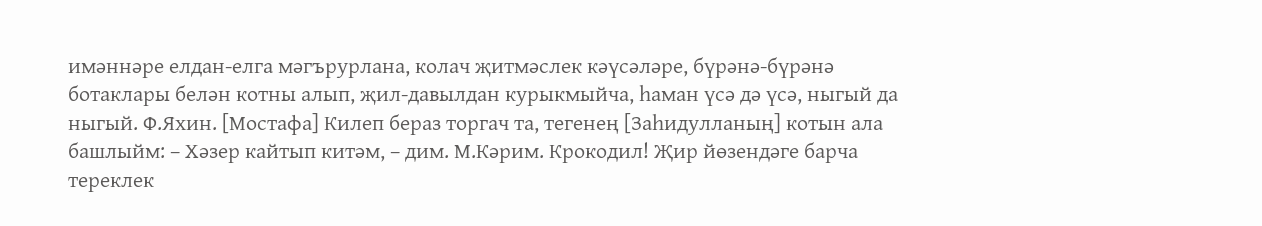имәннәре елдан-елга мәгърурлана, колач җитмәслек кәүсәләре, бүрәнә-бүрәнә ботаклары белән котны алып, җил-давылдан курыкмыйча, һаман үсә дә үсә, ныгый да ныгый. Ф.Яхин. [Мостафа] Килеп бераз торгач та, тегенең [Заһидулланың] котын ала башлыйм: – Хәзер кайтып китәм, – дим. М.Кәрим. Крокодил! Җир йөзендәге барча тереклек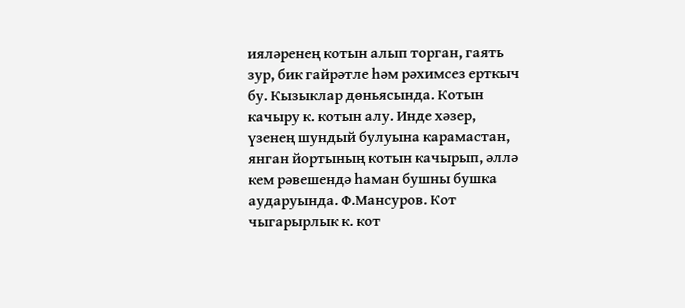ияләренең котын алып торган, гаять зур, бик гайрәтле һәм рәхимсез ерткыч бу. Кызыклар дөньясында. Котын качыру к. котын алу. Инде хәзер, үзенең шундый булуына карамастан, янган йортының котын качырып, әллә кем рәвешендә һаман бушны бушка аударуында. Ф.Мансуров. Кот чыгарырлык к. кот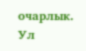очарлык. Ул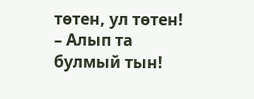төтен, ул төтен! – Алып та булмый тын!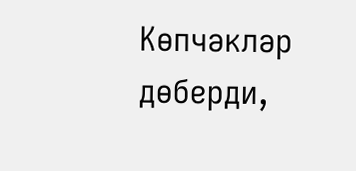Көпчәкләр дөберди,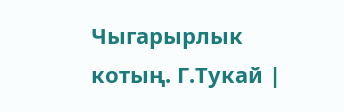Чыгарырлык котың. Г.Тукай |